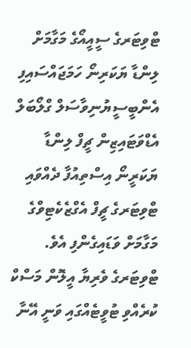ޓްވިޓަރގެ ސީއީއޯގެ މަގާމަށް ލިންޑާ ޔަކަރިނޯ ހަމަޖައްސައިފި
އެންބީސީޔުނިވާސަލް ގްލޯބަލް އެޑްވަޓައިޒިން ޗީފް ލިންޑާ ޔަކަރީނޯ އިސްތިއުފާ ދެއްވައި ޓްވިޓަރގެ ޗީފް އެގްޒެކެޓިވްގެ މަގާމަށް ވަޑައިގެންފި އެވެ. ޓްވިޓަރގެ ވެރިޔާ އީލޮން މަސްކް ކުރެއްވި ޓުވީޓެއްގައި ވަނީ އޭނާ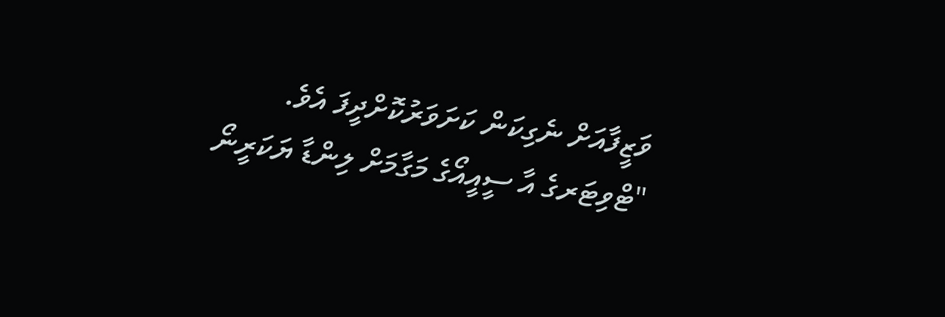ވަޒީފާއަށް ނެގިކަން ކަށަވަރުކޮށްދީފަ އެވެ.
"ޓްވިޓަރގެ އާ ސީއީއޯގެ މަގާމަށް ލިންޑާ ޔަކަރީނޯ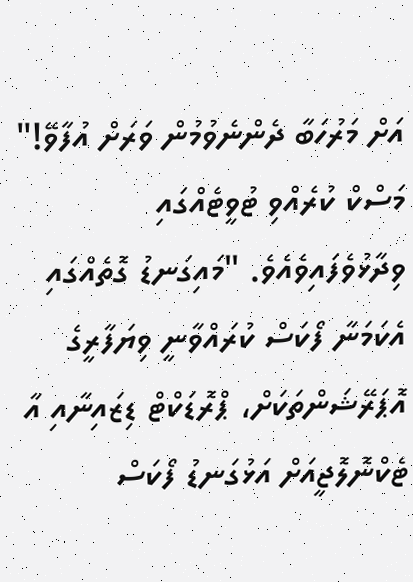އަށް މަރުހަބާ ދެންނެވުމުން ވަރަށް އުފާވޭ!" މަސްކް ކުރެއްވި ޓުވީޓެއްގައި ވިދާޅުވެފައިވެއެވެ. "މައިގަނޑު ގޮތެއްގައި އެކަމަނާ ފޯކަސް ކުރައްވާނީ ވިޔަފާރީގެ އޮޕަރޭޝަންތަކަށް، ޕްރޮޑަކްޓް ޑިޒައިނާއި އާ ޓެކްނޮލޮޖީއަށް އަޅުގަނޑު ފޯކަސް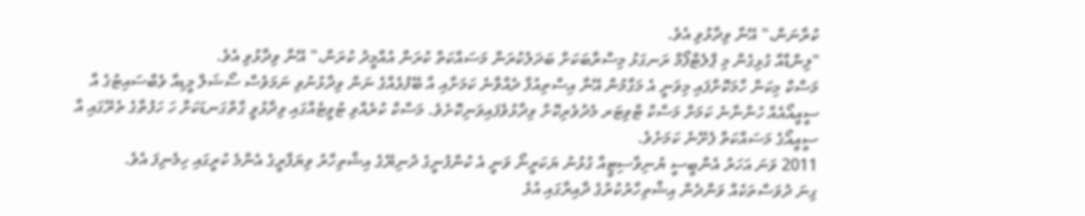ކުރާނަން،" އޭނާ ވިދާޅުވި އެވެ.
"ލިންޑާއާ ގުޅިގެން މި ޕްލެޓްފޯމް ރަނގަޅު މިސްރާބަކަށް ބަދަލުކުރަން މަސައްކަތް ކުރަން އުއްމީދު ކުރަން،" އޭނާ ވިދާޅުވި އެވެ.
މަސްކް މިކަން ހާމަކޮށްފައި މިވަނީ އެ މަގާމުން އޭނާ އިސްތިއުފާ ދެއްވާނެ ކަމަށާއި އާ ބޭފުޅެއްގެ ނަން ވިދާޅުނުވި ނަމަވެސް ސޯޝަލް މީޑިއާ ވެބްސައިޓުގެ އާ ސީއީއޯއެއް ހުންނާނެ ކަމަށް މަސްކް ޓްވިޓަރ މެދުވެރިކޮށް ވިދާޅުވެފައިވަނިކޮށެވެ. މަސްކް ކުރެއްވި ޓުވީޓެއްގައި ވިދާޅުވީ ގާތްގަނޑަކަށް ހަ ހަފުތާގެ ތެރޭގައި އާ ސީއީއޯގެ މަސައްކަތް ފެށޭނެ ކަމަށެވެ.
2011 ވަނަ އަހަރު އެންބީސީ ޔުނިވާސިޓީއާ ގުޅުނު ޔަކަރީނޯ ވަނީ އެ ކުންފުނީގެ ދުނިޔޭގެ އިޝްތިހާރު ވިޔަފާރީގެ އެންމެ ކުރީގައި ހިމެނިފަ އެވެ.
ގިނަ ދުވަސްތަކެއް ވަންދެން އިޝްތިހާރުކުރުގެ ދާއިރާގައި އުޅެ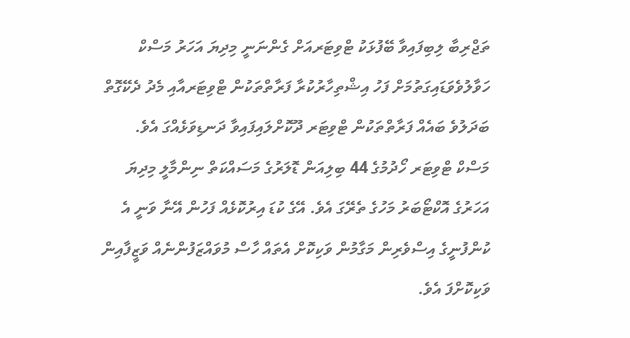ތަޖްރިބާ ލިބިފައިވާ ބޭފުޅަކު ޓްވިޓަރއަށް ގެންނަނީ މިދިޔަ އަހަރު މަސްކް ހަވާލުވެވަޑައިގަތުމަށް ފަހު އިޝްތިހާރުކުރާ ފަރާތްތަކުން ޓްވިޓަރއާއި މެދު ދެކޭގޮތް ބަދަލުވެ ބައެއް ފަރާތްތަކުން ޓްވިޓަރ ދޫކޮށްލައިފައިވާ ދަނޑިވަޅެއްގަ އެވެ.
މަސްކް ޓްވިޓަރ ހޯދުމުގެ 44 ބިލިއަން ޑޮލަރުގެ މަސައްކަތް ނިންމާލީ މިދިޔަ އަހަރުގެ އޮކްޓޯބަރު މަހުގެ ތެރޭގަ އެވެ. އޭގެ ކުޑަ އިރުކޮޅެއް ފަހުން އޭނާ ވަނީ އެ ކުންފުނީގެ އިސްވެރިން މަގާމުން ވަކިކޮށް އެތައް ހާސް މުވައްޒަފުންނެއް ވަޒީފާއިން ވަކިކޮށްފަ އެވެ.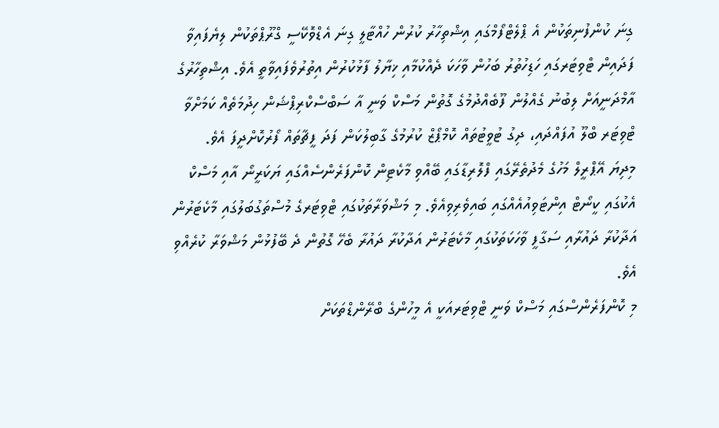ގިނަ ކުންފުނިތަކުން އެ ޕްލެޓްފޯމްގައި އިޝްތިހާރު ކުރުން ހުއްޓާލީ ގިނަ އެޑްވޮކޭސީ ގްރޫޕްތަކުން ލިޔެފައިވާ ފަދައިން ޓްވިޓަރގައި ހަޑިހުތުރު ބަހުން ވާހަކަ ދެއްކުމާއި ޚިޔާލު ފާޅުކުރުން އިތުރުވެފައިވާތީ އެވެ. އިޝްތިހާރުގެ އާމްދަނީއަށް ލިބުނު ގެއްލުން ފޫބެއްދުމުގެ ގޮތުން މަސްކް ވަނީ އާ ސަބްސްކްރިޕްޝަން ހިދުމަތެއް ކަމަށްވާ ޓްވިޓަރ ބްލޫ އުފައްދައި، ދިގު ޓުވީޓުތައް ކޮމްޕޯޒް ކުރުމުގެ ގާބިލުކަން ފަދަ ފީޗާތައް ފޯރުކޮށްދީފަ އެވެ.
މިދިޔަ އޭޕްރީލް މަހުގެ މެދުތެރޭގައި ފްލޮރިޑާގައި ބޭއްވި މާކެޓިން ކޮންފަރެންސެއްގައި ޔަކަރީނޯ އާއި މަސްކް އެކުގައި ކީނޯޓް އިންޓަވިއުއެއްގައި ބައިވެރިވިއެވެ. މި މަޝްވަރާތަކުގައި ޓްވިޓަރގެ މުސްތަގުބަލުގައި މާކެޓަރުން އަދާކުރާ ދައުރާއި ސަގާފީ ވާހަކަތަކުގައި މާކެޓަރުން އަދާކުރާ ދައުރާ ބެހޭ ގޮތުން ދެ ބޭފުޅުން މަޝްވަރާ ކުރެއްވި އެވެ.
މި ކޮންފަރެންސްގައި މަސްކް ވަނީ ޓްވިޓަރއަކީ އެ މީހުންގެ ބްރޭންޑްތަކަށް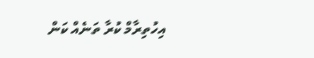އިހުތިރާމް ކުރާ ތަނެއް ކަން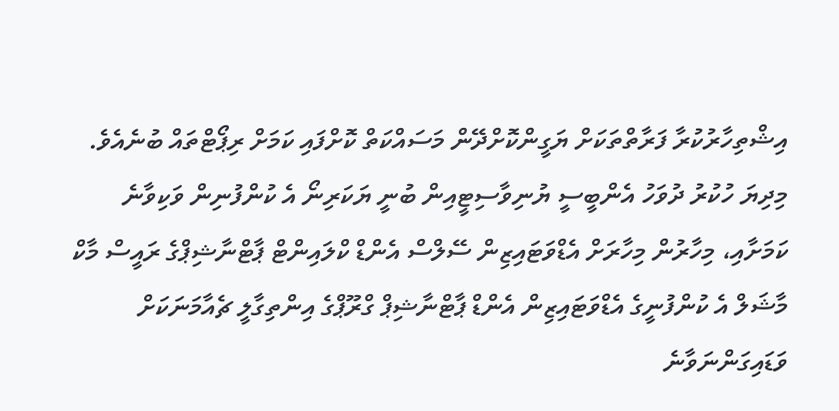އިޝްތިހާރުކުރާ ފަރާތްތަކަށް ޔަގީންކޮށްދޭން މަސައްކަތް ކޮށްފައި ކަމަށް ރިޕޯޓްތައް ބުނެއެވެ.
މިދިޔަ ހުކުރު ދުވަހު އެންބީސީ ޔުނިވާސިޓީއިން ބުނީ ޔަކަރިނޯ އެ ކުންފުނިން ވަކިވާނެ ކަމަށާއި، މިހާރުން މިހާރަށް އެޑްވަޓައިޒިން ސޭލްސް އެންޑް ކްލައިންޓް ޕާޓްނާޝިޕްގެ ރައީސް މާކް މާޝަލް އެ ކުންފުނީގެ އެޑްވަޓައިޒިން އެންޑް ޕާޓްނާޝިޕް ގްރޫޕްގެ އިންތިގާލީ ޗެއާމަނަކަށް ވަޑައިގަންނަވާނެ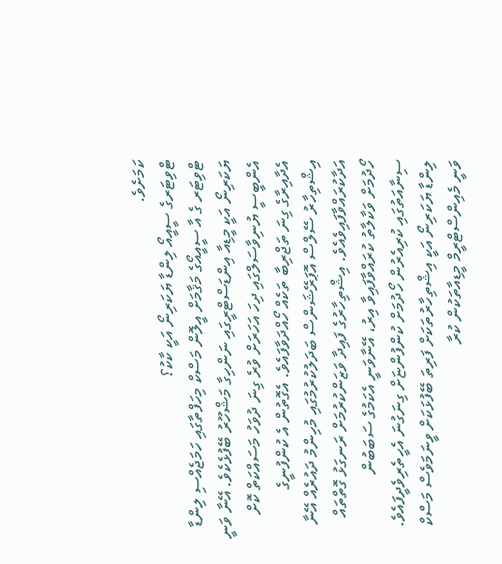ކަމަށެވެ.
ޓްވިޓަރގެ ސީއީއޯ ލިންޑާ ޔަކަރިނޯ އަކީ ކާކު؟
ޓްވިޓަރ ގެ އާ ސީއީއޯގެ މަޤާމަށް އީލޮން މަސްކް މިހަފްތާގައި ހަމަޖެއްސި ލިންޑާ ޔަކަރިނޯ އަކީ މީޑިއާ އިންޑަސްޓްރީގައި ނަންހިގާ މަޝްހޫރު ބޭފުޅެކެވެ. އޭނާ ވަނީ އެންބީސީ ޔުނިވާސަލްގައި ދިހަ އަހަރަށް ވުރެ ގިނަ ދުވަހު މަސައްކަތް ކޮށް އެދާއިރާގެ ގިނަ ތަޖްރިބާ ތަކެއް ހޯއްދަވާފައެވެ. އެގޮތުން އެ ކުންފުނީގެ އިޝްތިހާރު ސޭލްސް އޮޕަރޭޝަންސް ބަދަލުކުރުމުގައި މުހިންމު ދައުރެއް އޭނާ އަދާކުރައްވާފައިވެއެވެ. އިޝްތިހާރުގެ ފައިދާ ވަޒަންކުރުމަށް ރަނގަޅު ގޮތްތައް ހޯދުމަށް ވަކާލާތު ކުރައްވާފައިވާ އިރު، އޭނާވަނީ އެކަމުގެ ސަބަބުން ސިނާއަތުގައި ކުރިއެރުން ހޯދުމަށް ކުންފުންޏަށް ގިނަގުނަ އެހީތެރިވެދީފައެވެ.
ލިންޑާ ޔަކަރިނޯ އަކީ އިޝްތިހާރުތަކަށް ފަރިތަ ބޭފުޅަކަށް ވީނަމަވެސް މަސްކް ވަނީ މެއިންސްޓްރީމް މީޑިއާތަކުން ކުރާ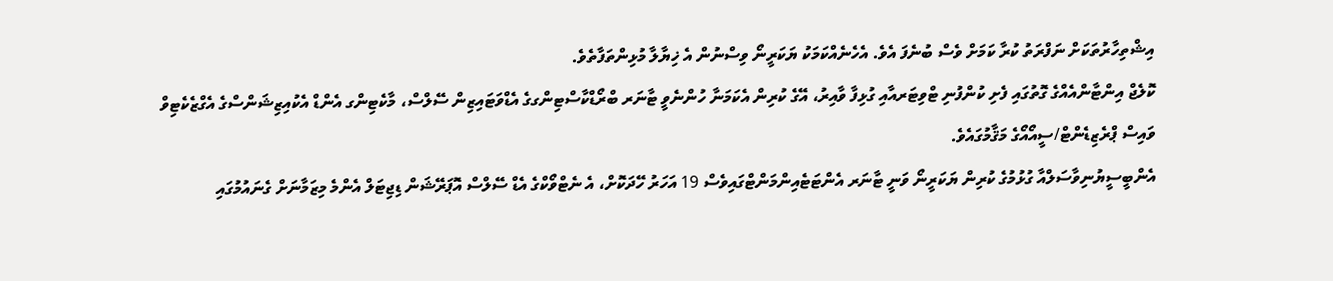އިޝްތިހާރުތަކަށް ނަފްރަތު ކުރާ ކަމަށް ވެސް ބުނެފަ އެވެ. އެހެނެއްކަމަކު ޔަކަރީނޯ ވިސްނުން އެ ޚިޔާލާ މުޅިންތަފާތެވެ.
ކޮލެޖް އިންޓާންއެއްގެ ގޮތުގައި ފެށި ކުންފުނި ޓްވިޓަރއާއި ގުޅިފާ ވާއިރު، އޭގެ ކުރިން އެކަމަނާ ހުންނެވީ ޓާނަރ ބްރޯޑްކާސްޓިންގގެ އެޑްވަޓައިޒިން ސޭލްސް، މާކެޓިންގ އެންޑް އެކުއިޒިޝަންސްގެ އެގްޒެކެޓިވް ވައިސް ޕްރެޒިޑެންޓް/ސީއޯއޯގެ މަޤާމުގައެވެ.
އެންބީސީޔުނިވާސަލްއާ ގުޅުމުގެ ކުރިން ޔަކަރީނޯ ވަނީ ޓާނަރ އެންޓަޓެއިންމަންޓްގައިވެސް 19 އަހަރު ހޭދަކޮށް، އެ ނެޓްވޯކްގެ އެޑް ސޭލްސް އޮޕަރޭޝަން ޑިޖިޓަލް އެންމެ މިޒަމާނަށް ގެނައުމުގައި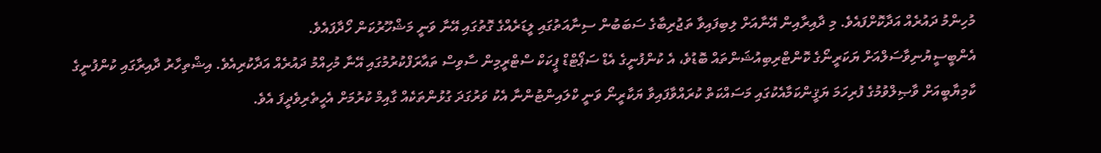މުހިންމު ދައުރެއް އަދާކޮށްފައެވެ. މި ދާއިރާއިން އޭނާއަށް ލިބިފައިވާ ތަޖުރިބާގެ ސަބަބުން ސިނާއަތުގައި ލީޑަރެއްގެ ގޮތުގައި އޭނާ ވަނީ މަޝްހޫރުކަން ހޯދާފައެވެ.
އެންބީސީޔުނިވާސަލްއަށް ޔަކަރީނޯގެ ކޮންޓްރިބިއުޝަންތައް ބޮޑުވެ، އެ ކުންފުނީގެ އެޑް ސަޕޯޓްޑް ޕީކަކް ސްޓްރީމިން ސާވިސް ތައާރަފްކުރުމުގައި އޭނާ މުހިއްމު ދައުރެއް އަދާކުރިއެވެ. އިޝްތިހާރު ދާއިރާގައި ކުންފުނީގެ ކާމިޔާބީއަށް ވާޞިލްވުމުގެ ފުރިހަމަ ޔަޤީންކަމާއެކުގައި މަސައްކަތް ކުރައްވާފައިވާ ޔަކާރީނޯ ވަނީ ކްލައިންޓުންނާ އެކު ވަރުގަދަ ގުޅުންތަކެއް ގާއިމް ކުރުމަށް އެހީތެރިވެދީފަ އެވެ.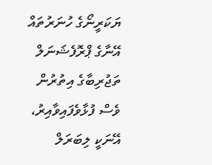ޔަކަރީނޯގެ ހުނަރުތައް އޭނާގެ ޕްރޮފެޝަނަލް ތަޖުރިބާގެ އިތުރުން ވެސް ފުޅާވެފައިވާއިރު، އޭނަކީ ލިބަރަލް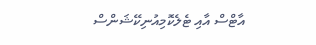އާޓްސް އާއި ޓެލެކޮމިއުނިކޭޝަންސް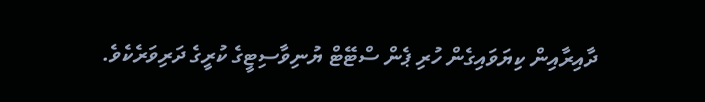ދާއިރާއިން ކިޔަވައިގެން ހުރި ޕެން ސްޓޭޓް ޔުނިވާސިޓީގެ ކުރީގެ ދަރިވަރެކެވެ.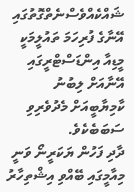ޝައްކެއްވެސްނެތްގޮތުގައި އޭނާގެ ފުރިހަމަ ތައުލީމަކީ މީޑިއާ އިންޑަސްޓްރީގައި އޭނާއަށް ލިބުނު ކާމިޔާބީއަށް މެދުވެރިވި ސަބަބެކެވެ.
ދާދި ފަހުން ޔަކަރީނޯ ވަނީ މިއާމީގައި ބޭއްވި އިޝްތިހާރު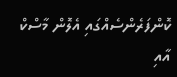ކޮންފަރެންސެއްގައި އެލޮން މާސްކް އާއި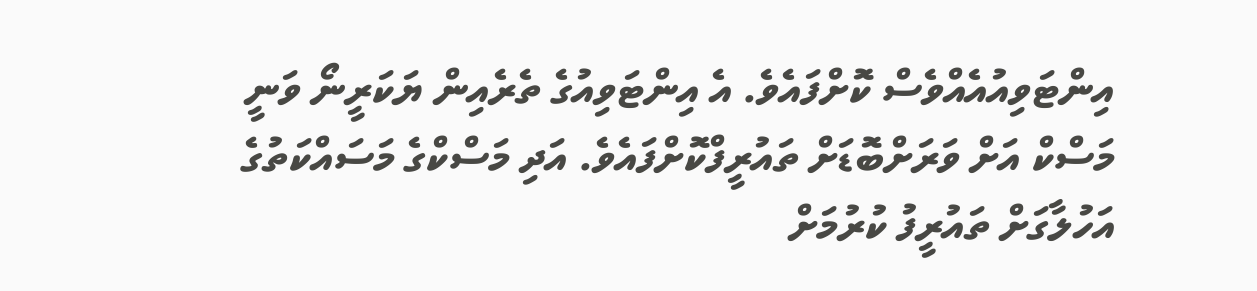އިންޓަވިއުއެއްވެސް ކޮށްފައެވެ. އެ އިންޓަވިއުގެ ތެރެއިން ޔަކަރީނޯ ވަނީ މަސްކް އަށް ވަރަށްބޮޑަށް ތައުރީފްކޮށްފައެވެ. އަދި މަސްކްގެ މަސައްކަތުގެ އަހުލާގަށް ތައުރީފު ކުރުމަށް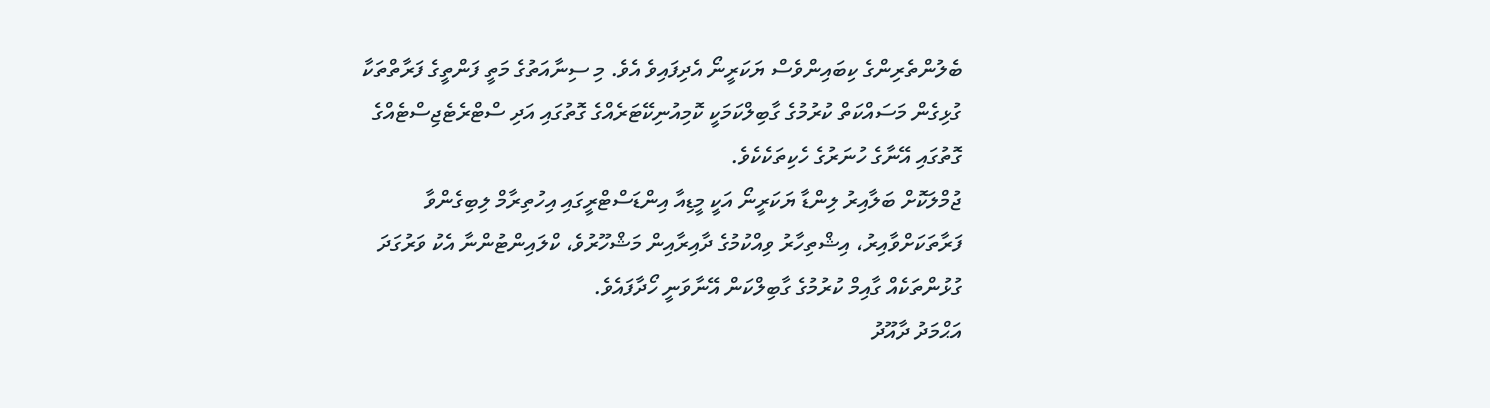ބެލުންތެރިންގެ ކިބައިންވެސް ޔަކަރީނޯ އެދިފައިވެ އެވެ. މި ސިނާއަތުގެ މަތީ ފަންތީގެ ފަރާތްތަކާ ގުޅިގެން މަސައްކަތް ކުރުމުގެ ގާބިލްކަމަކީ ކޮމިއުނިކޭޓަރެއްގެ ގޮތުގައި އަދި ސްޓްރެޓެޖިސްޓެއްގެ ގޮތުގައި އޭނާގެ ހުނަރުގެ ހެކިތަކެކެވެ.
ޖުމްލަކޮށް ބަލާއިރު ލިންޑާ ޔަކަރީނޯ އަކީ މީޑިއާ އިންޑަސްޓްރީގައި އިހުތިރާމް ލިބިގެންވާ ފަރާތަކަށްވާއިރު، އިޝްތިހާރު ވިއްކުމުގެ ދާއިރާއިން މަޝްހޫރުވެ، ކްލައިންޓުންނާ އެކު ވަރުގަދަ ގުޅުންތަކެއް ގާއިމް ކުރުމުގެ ގާބިލްކަން އޭނާވަނީ ހޯދާފައެވެ.
އަޙްމަދު ދާއޫދު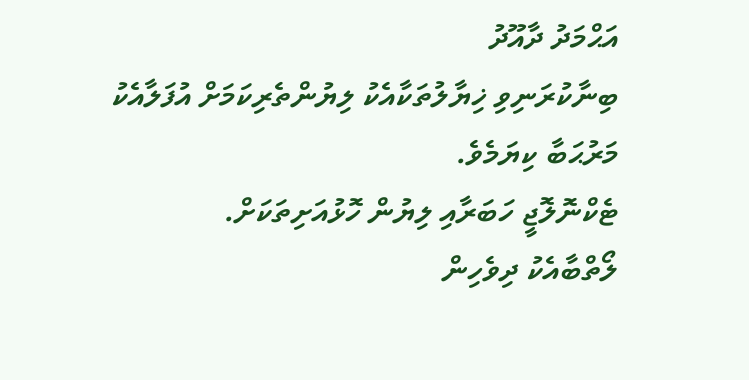އަޙްމަދު ދާއޫދު
ބިނާކުރަނިވި ޚިޔާލުތަކާއެކު ލިޔުންތެރިކަމަށް އުފަލާއެކު މަރުޙަބާ ކިޔަމެވެ.
ޓެކްނޮލޮޖީ ހަބަރާއި ލިޔުން ހޮޅުއަށިތަކަށް.
ލޯތްބާއެކު ދިވެހިން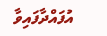އުފައްދާފައިވާ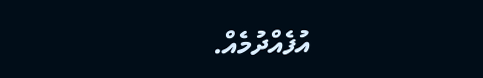އުފެއްދުމެއް.